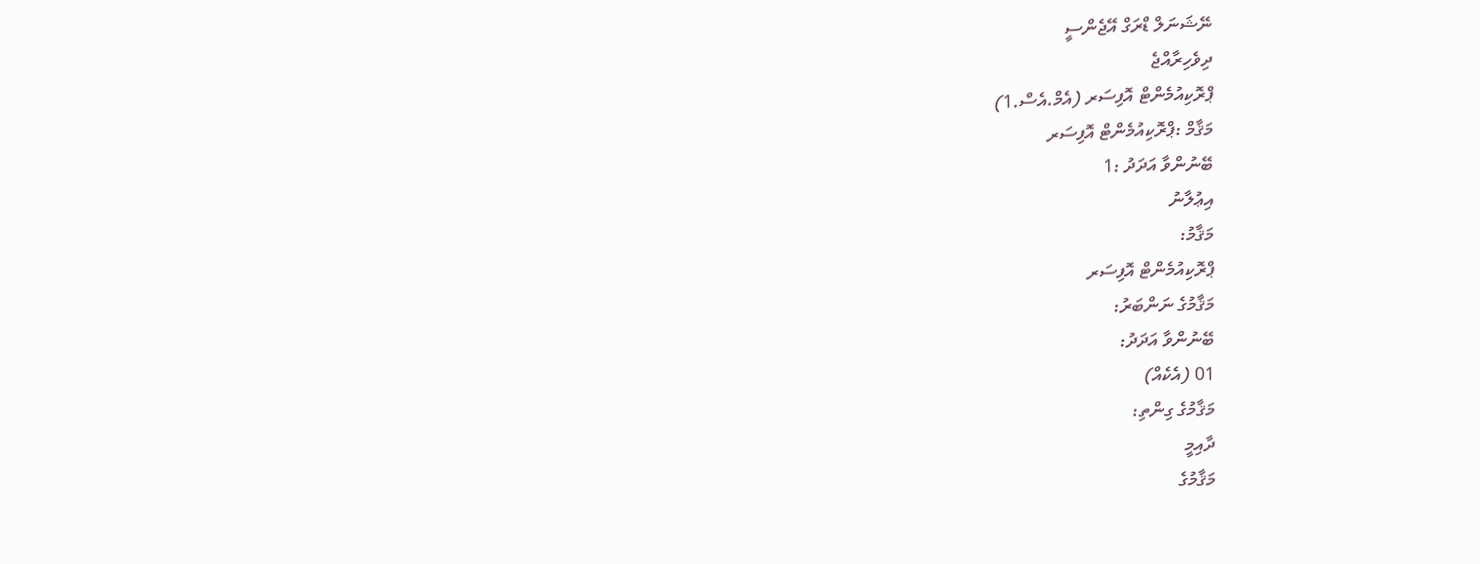ނޭޝަނަލް ޑްރަގް އޭޖެންސީ
ދިވެހިރާއްޖެ
ޕްރޮކިއުމެންޓް އޮފިސަރ (އެމް.އެސް.1)
މަޤާމް :ޕްރޮކިއުމެންޓް އޮފިސަރ
ބޭނުންވާ އަދަދު :1
އިޢުލާނު
މަޤާމު:
ޕްރޮކިއުމެންޓް އޮފިސަރ
މަޤާމުގެ ނަންބަރު:
ބޭނުންވާ އަދަދު:
01 (އެކެއް)
މަޤާމުގެ ގިންތި:
ދާއިމީ
މަޤާމުގެ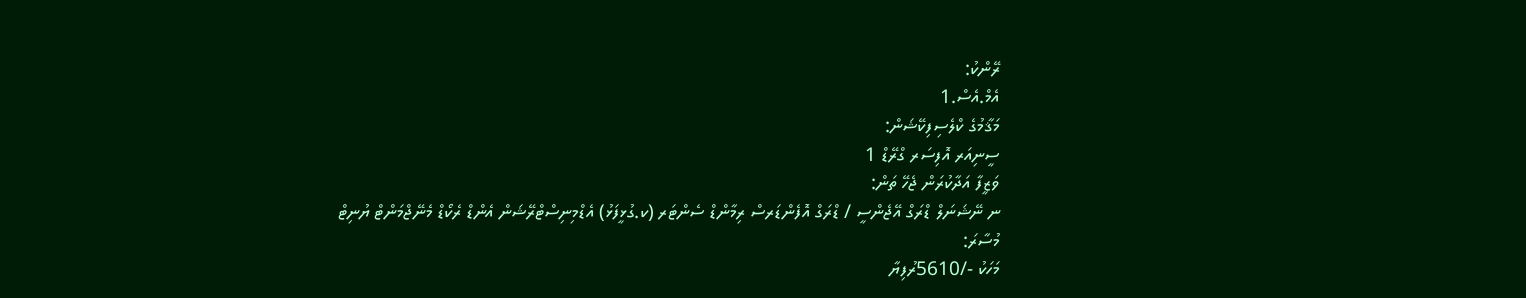ރޭންކު:
އެމް.އެސް.1
މަޤާމުގެ ކްލެސިފިކޭޝަން:
ސީނިއަރ އޮފިސަރ ގްރޭޑް 1
ވަޒީފާ އަދާކުރަން ޖެހޭ ތަން:
ނ ނޭޝަނަލް ޑްރަގް އޭޖެންސީ / ޑްރަގް އޮފެންޑަރސް ރިމާންޑް ސެންޓަރ (ކ.ގުޅީފަޅު) އެޑްމިނިސްޓްރޭޝަން އެންޑް ރެކޯޑް މެނޭޖްމަންޓް ޔުނިޓް
މުސާރަ:
މަހަކު -/5610ރުފިޔާ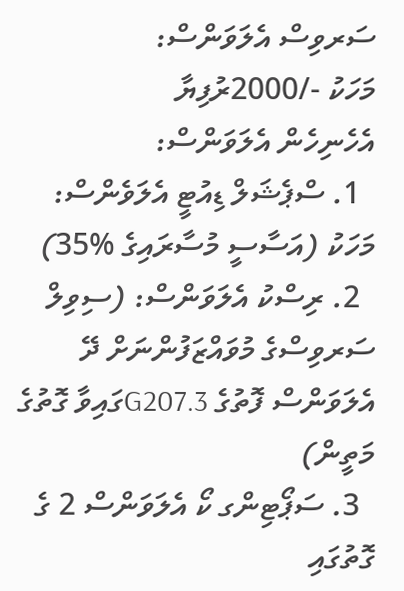ސަރވިސް އެލަވަންސް:
މަހަކު -/2000ރުފިޔާ
އެހެނިހެން އެލަވަންސް:
  1. ސްޕެޝަލް ޑިއުޓީ އެލަވެންސް: މަހަކު (އަސާސީ މުސާރައިގެ %35)
  2. ރިސްކު އެލަވަންސް: (ސިވިލް ސަރވިސްގެ މުވައްޒަފުންނަށް ދޭ އެލަވަންސް ފޮތުގެ G207.3ގައިވާ ގޮތުގެ މަތީން)
  3. ސަޕޯޓިންގ ކޯ އެލަވަންސް 2 ގެ ގޮތުގައި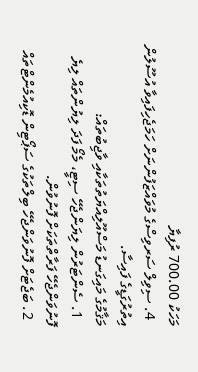މަހަކު 700.00 ރުފިޔާ
  4. ސިވިލް ސަރވިސްގެ މުވައްޒަފުންނަށް ހަމަޖެހިފައިވާ އުސޫލުން އިތުރުގަޑީގެ ފައިސާ.
މަޤާމުގެ މައިގަނޑު މަސްއޫލިއްޔަތުތަކާއި ވާޖިބުތައް:
  1. ސެންޓަރުން ލިޔަންޖެހޭ ސިޓީ، މެމޯ ފަދަ ލިޔުންތައް ލިޔެ ފޮނުވަންޖެހޭ ފަރާތްތަކަށް ފޮނުވުން.
  2. ބަޖެޓަށް ފޮނުވަންޖެހޭ ބިލްތަކުގެ ސަޕޯޓިން ޑޮކިއުމެންޓްތައް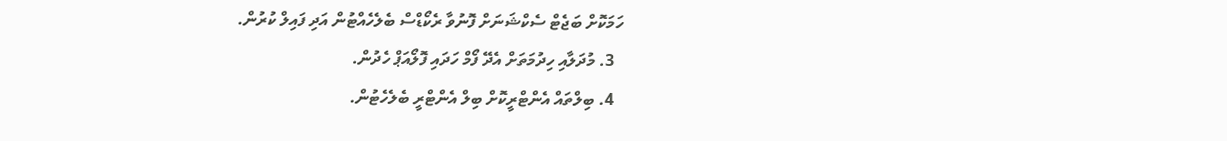ހަމަކޮށް ބަޖެޓް ސެކްޝަނަށް ފޮނުވާ ރެކޯޑްސް ބެލެހެއްޓުން އަދި ފައިލް ކުރުން.
  3. މުދަލާއި ހިދުމަތަށް އެދޭ ފޯމް ހަދައި ފޮލޯއަޕް ހެދުން.
  4. ބިލްތައް އެންޓްރީކޮށް ބިލް އެންޓްރީ ބެލެހެޓުން.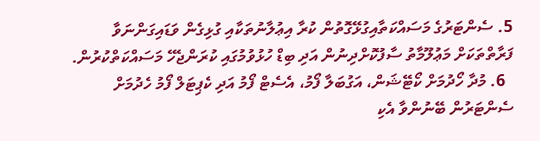5. ސެންޓަރުގެ މަސައްކަތާއިގުޅޭގޮތުން ކުރާ އިޢުލާނުތަކާއި ގުޅިގެން ވަޑައިގަންނަވާ ފަރާތްތަކަށް މަޢުލޫމާތު ސާފުކޮށްދިނުން އަދި ބިޑް ހުޅުވުމުގައި ކުރަންޖެހޭ މަސައްކަތްކުރުން.
  6. މުދާ ހޯދުމަށް ކޯޓޭޝަން، އަގުބަލާ ފޯމު، އެސެޓް ފޯމު އަދި ކެޕިޓަލް ފޯމު ހެދުމަށް ސެންޓަރުން ބޭނުންވާ އެކި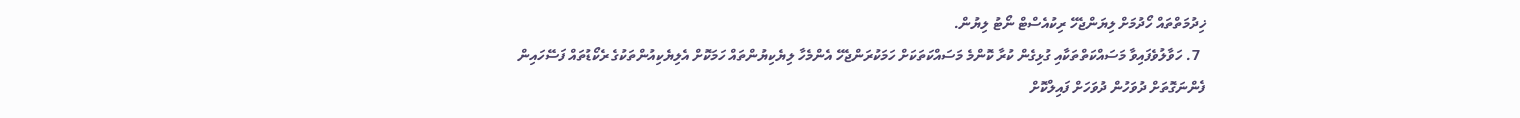ޚިދުމަތްތައް ހޯދުމަށް ލިޔަންޖެހޭ ރިކުއެސްޓް ނޯޓު ލިޔުން.
  7. ހަވާލުވެފައިވާ މަސައްކަތްތަކާއި ގުޅިގެން ކުރާ ކޮންމެ މަސައްކަތަކަށް ހަމަކުރަންޖެހޭ އެންމެހާ ލިޔެކިޔުންތައް ހަމަކޮށް އެލިޔެކިއުންތަކުގެ ރެކޯޑުތައް ފަސޭހައިން ފެންނަގޮތަށް ދުވަހުން ދުވަހަށް ފައިލްކޮށް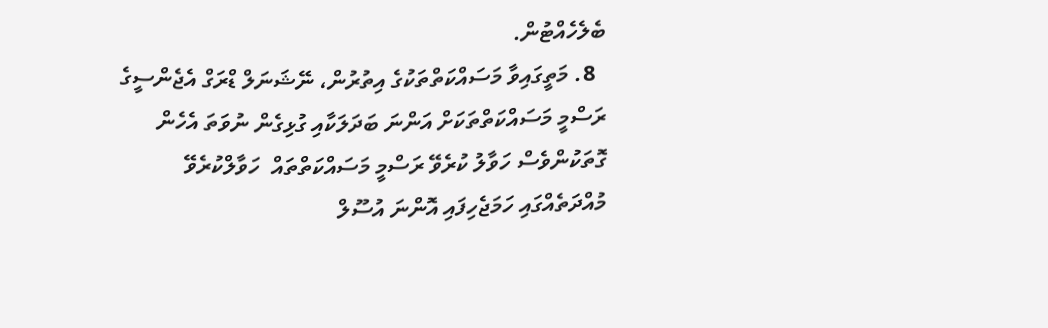ބެލެހެއްޓުން.
  8. މަތީގައިވާ މަސައްކަތްތަކުގެ އިތުރުން، ނޭޝަނަލް ޑްރަގް އެޖެންސީގެ ރަސްމީ މަސައްކަތްތަކަށް އަންނަ ބަދަލަކާއި ގުޅިގެން ނުވަތަ އެހެން ގޮތަކުންވެސް ހަވާލު ކުރެވޭ ރަސްމީ މަސައްކަތްތައް  ހަވާލްކުރެވޭ މުއްދަތެއްގައި ހަމަޖެހިފައި އޮންނަ އުސޫލް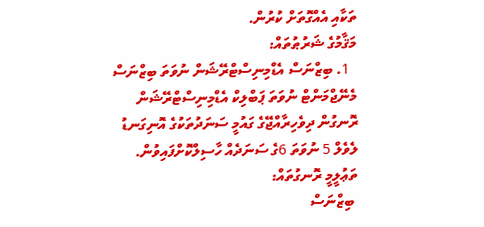ތަކާއި އެއްގޮތަށް ކުރުން.
މަޤާމުގެ ޝަރުޠުތައް:
  1. ބިޒްނަސް އެޑްމިނިސްޓްރޭޝަން ނުވަތަ ބިޒްނަސް މެނޭޖްމަންޓް ނުވަތަ ޕަބްލިކް އެޑްމިނިސްޓްރޭޝަން ރޮނގުން ދިވެހިރާއްޖޭގެ ގައުމީ ސަނަދުތަކުގެ އޮނިގަނޑު ލެވެލް 5 ނުވަތަ 6ގެ ސަނަދެއް ހާސިލްކޮށްފައިވުން.
ތަޢުލީމީ ރޮނގުތައް:
 ބިޒްނަސް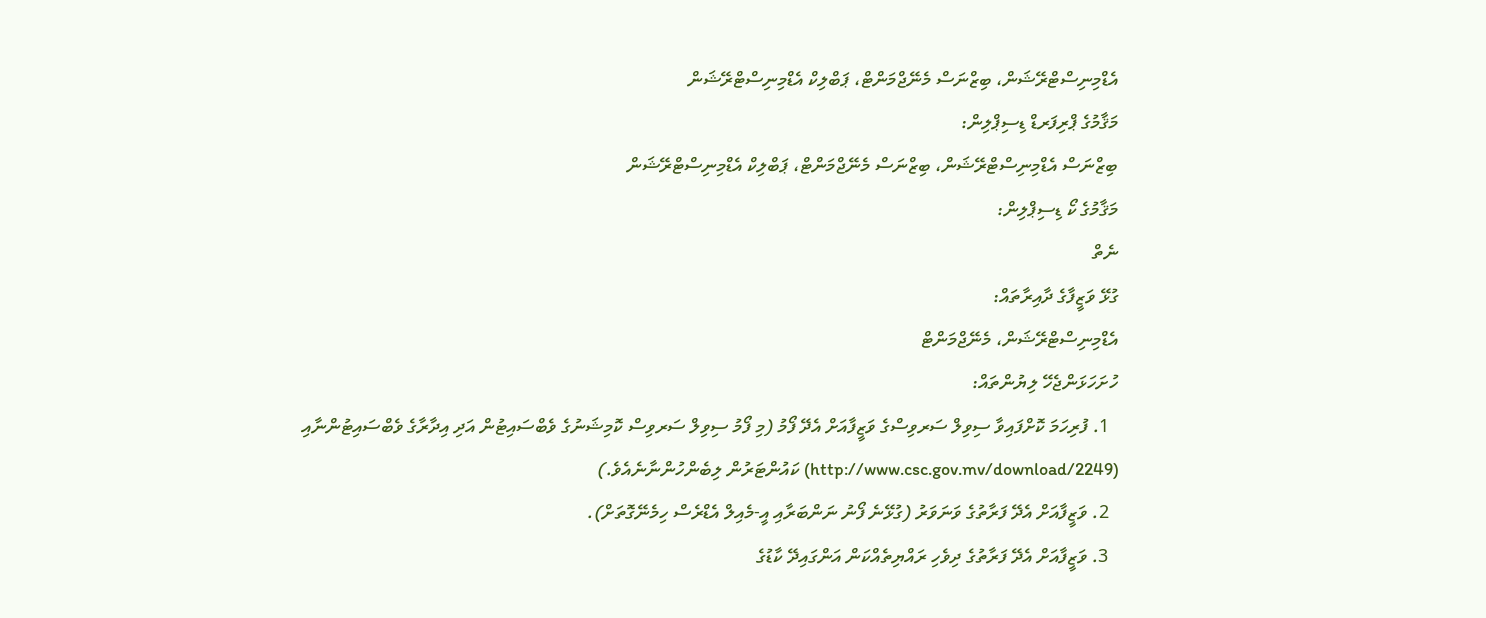އެޑްމިނިސްޓްރޭޝަން، ބިޒްނަސް މެނޭޖްމަންޓް، ޕަބްލިކް އެޑްމިނިސްޓްރޭޝަން
މަޤާމުގެ ޕްރިފަރޑް ޑިސިޕްލިން:
ބިޒްނަސް އެޑްމިނިސްޓްރޭޝަން، ބިޒްނަސް މެނޭޖްމަންޓް، ޕަބްލިކް އެޑްމިނިސްޓްރޭޝަން
މަޤާމުގެ ކޯ ޑިސިޕްލިން:
ނެތް
ގުޅޭ ވަޒީފާގެ ދާއިރާތައް:
އެޑްމިނިސްޓްރޭޝަން، މެނޭޖްމަންޓް
ހުށަހަޅަންޖެހޭ ލިޔުންތައް:
  1. ފުރިހަމަ ކޮށްފައިވާ ސިވިލް ސަރވިސްގެ ވަޒީފާއަށް އެދޭ ފޯމު (މި ފޯމު ސިވިލް ސަރވިސް ކޮމިޝަނުގެ ވެބްސައިޓުން އަދި އިދާރާގެ ވެބްސައިޓުންނާއި (http://www.csc.gov.mv/download/2249) ކައުންޓަރުން ލިބެންހުންނާނެއެވެ.)
  2. ވަޒީފާއަށް އެދޭ ފަރާތުގެ ވަނަވަރު (ގުޅޭނެ ފޯނު ނަންބަރާއި އީ-މެއިލް އެޑްރެސް ހިމެނޭގޮތަށް).
  3. ވަޒީފާއަށް އެދޭ ފަރާތުގެ ދިވެހި ރައްޔިތެއްކަން އަންގައިދޭ ކާޑުގެ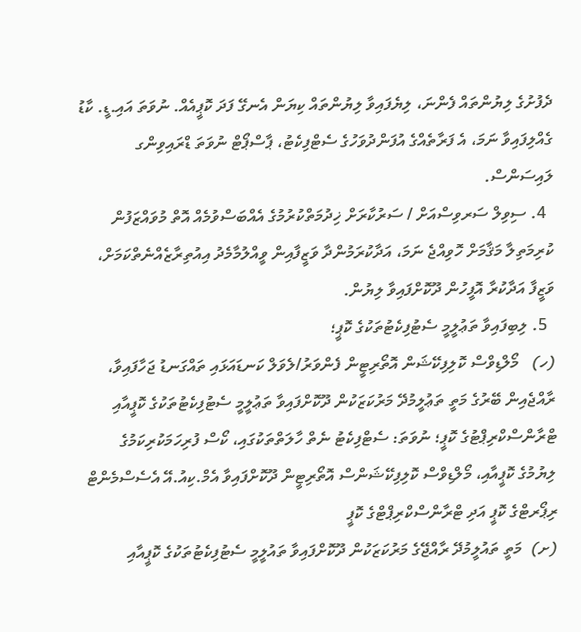ދެފުށުގެ ލިޔުންތައް ފެންނަ، ލިޔެފައިވާ ލިޔުންތައް ކިޔަން އެނގޭ ފަދަ ކޮޕީއެއް. ނުވަތަ އައި.ޑީ. ކާޑު ގެއްލިފައިވާ ނަމަ، އެ ފަރާތެއްގެ އުފަންދުވަހުގެ ސެޓްފިކެޓު، ޕާސްޕޯޓް ނުވަތަ ޑްރައިވިންގ ލައިސަންސް.
  4. ސިވިލް ސަރވިސްއަށް / ސަރުކާރަށް ޚިދުމަތްކުރުމުގެ އެއްބަސްވުމެއް އޮތް މުވައްޒަފުން ކުރިމަތިލާ މަޤާމަށް ހޮވިއްޖެ ނަމަ، އަދާކުރަމުންދާ ވަޒީފާއިން ވީއްލުމާމެދު އިއުތިރާޒެއްނެތްކަމަށް، ވަޒީފާ އަދާކުރާ އޮފީހުން ދޫކޮށްފައިވާ ލިޔުން.
  5. ލިބިފައިވާ ތަޢުލީމީ ސެޓުފިކެޓުތަކުގެ ކޮޕީ؛
(ހ)   މޯލްޑިވްސް ކޮލިފިކޭޝަން އޮތޯރިޓީން ފެންވަރު/ލެވަލް ކަނޑައަޅައި ތައްގަނޑު ޖަހާފައިވާ، ރާއްޖެއިން ބޭރުގެ މަތީ ތަޢުލީމުދޭ މަރުކަޒަކުން ދޫކޮށްފައިވާ ތަޢުލީމީ ސެޓުފިކެޓުތަކުގެ ކޮޕީއާއި ޓްރާންސްކްރިޕްޓުގެ ކޮޕީ؛ ނުވަތަ: ސެޓްފިކެޓު ނެތް ހާލަތްތަކުގައި، ކޯސް ފުރިހަމަކުރިކަމުގެ ލިޔުމުގެ ކޮޕީއާއި، މޯލްޑިވްސް ކޮލިފިކޭޝަންސް އޮތޯރިޓީން ދޫކޮށްފައިވާ އެމް.ކިއު.އޭ އެސެސްމެންޓް ރިޕޯރޓްގެ ކޮޕީ އަދި ޓްރާންސްކްރިޕްޓްގެ ކޮޕީ
(ށ)  މަތީ ތައުލީމުދޭ ރާއްޖޭގެ މަރުކަޒަކުން ދޫކޮށްފައިވާ ތައުލީމީ ސެޓުފިކެޓުތަކުގެ ކޮޕީއާއި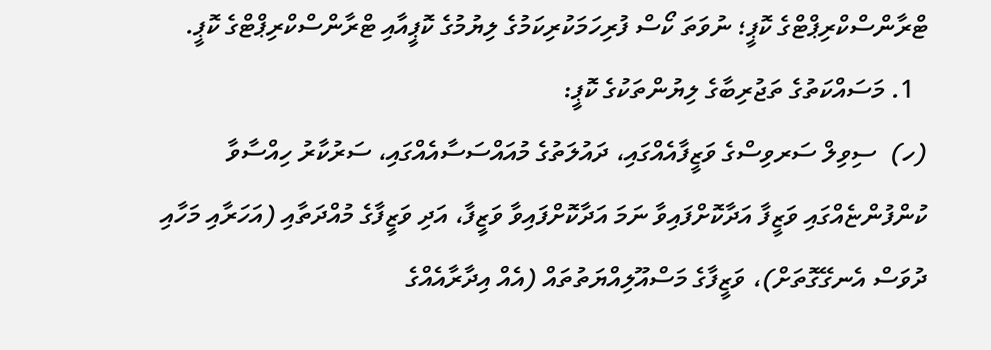ޓްރާންސްކްރިޕްޓްގެ ކޮޕީ؛ ނުވަތަ ކޯސް ފުރިހަމަކުރިކަމުގެ ލިޔުމުގެ ކޮޕީއާއި ޓްރާންސްކްރިޕްޓްގެ ކޮޕީ.
  1. މަސައްކަތުގެ ތަޖުރިބާގެ ލިޔުންތަކުގެ ކޮޕީ:
(ހ)  ސިވިލް ސަރވިސްގެ ވަޒީފާއެއްގައި، ދައުލަތުގެ މުއައްސަސާއެއްގައި، ސަރުކާރު ހިއްސާވާ ކުންފުންޏެއްގައި ވަޒީފާ އަދާކޮށްފައިވާ ނަމަ އަދާކޮށްފައިވާ ވަޒީފާ، އަދި ވަޒީފާގެ މުއްދަތާއި (އަހަރާއި މަހާއި ދުވަސް އެނގޭގޮތަށް)، ވަޒީފާގެ މަސްއޫލިއްޔަތުތައް (އެއް އިދާރާއެއްގެ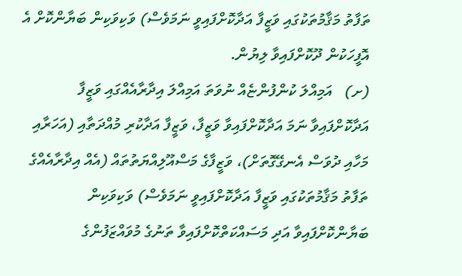ތަފާތު މަޤާމުތަކުގައި ވަޒީފާ އަދާކޮށްފައިވީ ނަމަވެސް) ވަކިވަކިން ބަޔާންކޮށް އެ އޮފީހަކުން ދޫކޮށްފައިވާ ލިޔުން.
(ށ)   އަމިއްލަ ކުންފުންޏެއް ނުވަތަ އަމިއްލަ އިދާރާއެއްގައި ވަޒީފާ އަދާކޮށްފައިވާ ނަމަ އަދާކޮށްފައިވާ ވަޒީފާ، ވަޒީފާ އަދާކުރި މުއްދަތާއި (އަހަރާއި މަހާއި ދުވަސް އެނގޭގޮތަށް)، ވަޒީފާގެ މަސްއޫލިއްޔަތުތައް (އެއް އިދާރާއެއްގެ ތަފާތު މަޤާމުތަކުގައި ވަޒީފާ އަދާކޮށްފައިވީ ނަމަވެސް) ވަކިވަކިން ބަޔާންކޮށްފައިވާ އަދި މަސައްކަތްކޮށްފައިވާ ތަނުގެ މުވައްޒަފުންގެ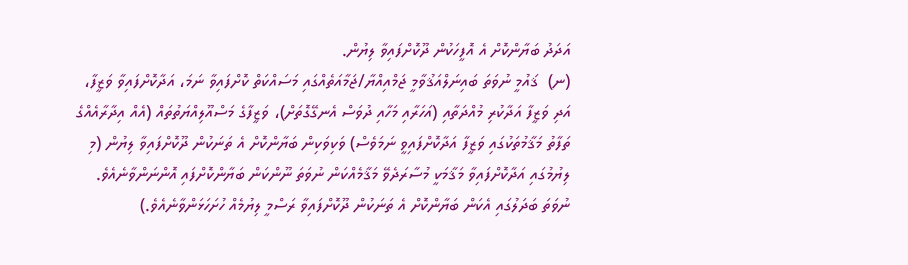އަދަދު ބަޔާންކޮށް އެ އޮފީހަކުން ދޫކޮށްފައިވާ ލިޔުން.
(ނ)  ޤައުމީ ނުވަތަ ބައިނަލްއަޤުވާމީ ޖަމްއިއްޔާ/ޖަމާއަތެއްގައި މަސައްކަތް ކޮށްފައިވާ ނަމަ، އަދާކޮށްފައިވާ ވަޒީފާ، އަދި ވަޒީފާ އަދާކުރި މުއްދަތާއި (އަހަރާއި މަހާއި ދުވަސް އެނގޭގޮތަށް)، ވަޒީފާގެ މަސްއޫލިއްޔަތުތައް (އެއް އިދާރާއެއްގެ ތަފާތު މަޤާމުތަކުގައި ވަޒީފާ އަދާކޮށްފައިވީ ނަމަވެސް) ވަކިވަކިން ބަޔާންކޮށް އެ ތަނަކުން ދޫކޮށްފައިވާ ލިޔުން (މި ލިޔުމުގައި އަދާކޮށްފައިވާ މަޤާމަކީ މުސާރަދެވޭ މަޤާމެއްކަން ނުވަތަ ނޫންކަން ބަޔާންކޮށްފައި އޮންނަންވާނެއެވެ. ނުވަތަ ބަދަލުގައި އެކަން ބަޔާންކޮށް އެ ތަނަކުން ދޫކޮށްފައިވާ ރަސްމީ ލިޔުމެއް ހުށަހަޅަންވާނެއެވެ.)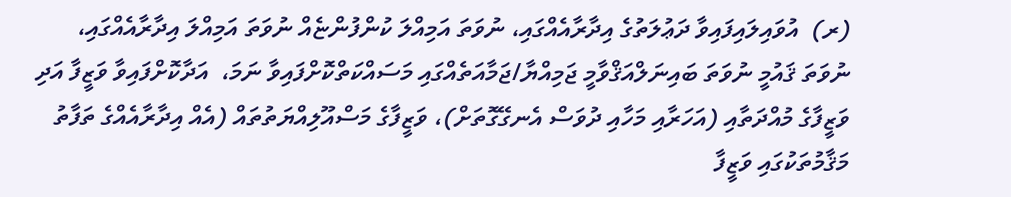(ރ)  އުވައިލައިފައިވާ ދަޢުލަތުގެ އިދާރާއެއްގައި، ނުވަތަ އަމިއްލަ ކުންފުންޏެއް ނުވަތަ އަމިއްލަ އިދާރާއެއްގައި، ނުވަތަ ޤައުމީ ނުވަތަ ބައިނަލްއަޤްވާމީ ޖަމިއްޔާ/ޖަމާއަތެއްގައި މަސައްކަތްކޮށްފައިވާ ނަމަ،  އަދާކޮށްފައިވާ ވަޒީފާ އަދި ވަޒީފާގެ މުއްދަތާއި (އަހަރާއި މަހާއި ދުވަސް އެނގޭގޮތަށް)، ވަޒީފާގެ މަސްއޫލިއްޔަތުތައް (އެއް އިދާރާއެއްގެ ތަފާތު މަޤާމުތަކުގައި ވަޒީފާ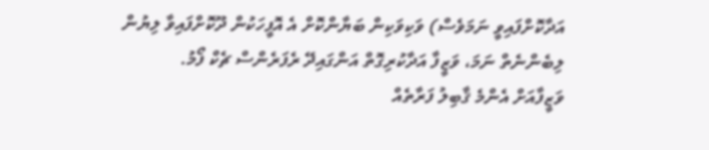އަދާކޮށްފައިވީ ނަމަވެސް) ވަކިވަކިން ބަޔާންކޮށް އެ އޮފީހަކުން ދޫކޮށްފައިވާ ލިޔުން ލިބެންނެތް ނަމަ، ވަޒީފާ އަދާކުރިގޮތް އަންގައިދޭ ރެފަރެންސް ޗެކް ފޯމު.
ވަޒީފާއަށް އެންމެ ޤާބިލު ފަރާތެއް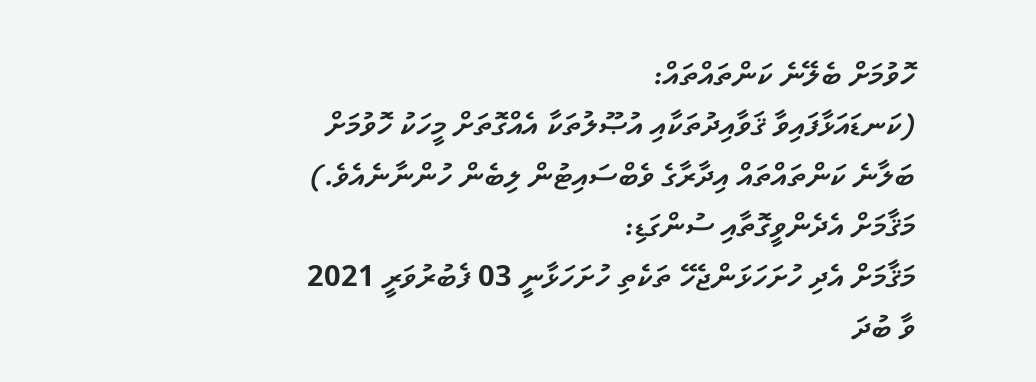ހޮވުމަށް ބެލޭނެ ކަންތައްތައް:
(ކަނޑައަޅާފައިވާ ޤަވާއިދުތަކާއި އުޞޫލުތަކާ އެއްގޮތަށް މީހަކު ހޮވުމަށް ބަލާނެ ކަންތައްތައް އިދާރާގެ ވެބްސައިޓުން ލިބެން ހުންނާނެއެވެ.)
މަޤާމަށް އެދެންވީގޮތާއި ސުންގަޑި:
މަޤާމަށް އެދި ހުށަހަޅަންޖެހޭ ތަކެތި ހުށަހަޅާނީ 03 ފެބުރުވަރީ 2021 ވާ ބުދަ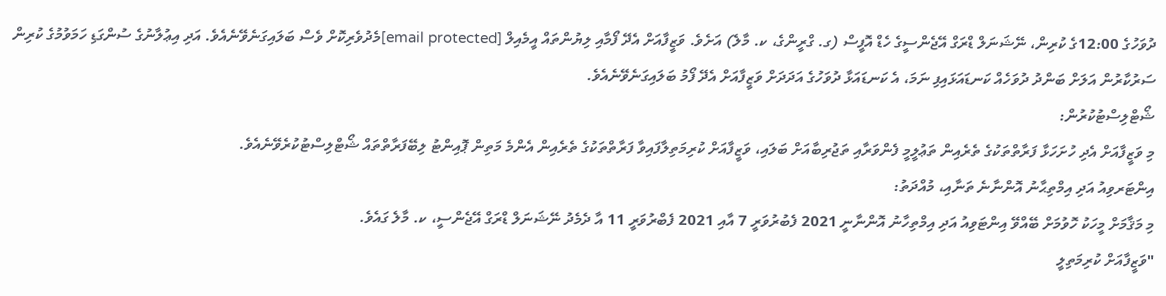ދުވަހުގެ 12:00ގެ ކުރިން، ނޭޝަނަލް ޑްރަގް އޭޖެންސީގެ ހެޑް އޮފީސް (ގ. ގްރީންގެ، ކ. މާލެ) އަށެވެ. ވަޒީފާއަށް އެދޭ ފޯމާއި ލިޔުންތައް އީމެއިލް [email protected]މެދުވެރިކޮށް ވެސް ބަލައިގަނެވޭނެއެވެ. އަދި އިޢުލާނުގެ ސުންގަޑި ހަމަވުމުގެ ކުރިން ސަރުކާރުން އަލަށް ބަންދު ދުވަހެއް ކަނޑައަޅައިފި ނަމަ، އެ ކަނޑައަޅާ ދުވަހުގެ އަދަދަށް ވަޒީފާއަށް އެދޭ ފޯމު ބަލައިގަނެވޭނެއެވެ.
ޝޯޓްލިސްޓުކުރުން:
މި ވަޒީފާއަށް އެދި ހުށަހަޅާ ފަރާތްތަކުގެ ތެރެއިން ތަޢުލީމީ ފެންވަރާއި ތަޖުރިބާއަށް ބަލައި، ވަޒީފާއަށް ކުރިމަތިލާފައިވާ ފަރާތްތަކުގެ ތެރެއިން އެންމެ މަތިން ޕޮއިންޓު ލިބޭފަރާތްތައް ޝޯޓްލިސްޓުކުރެވޭނެއެވެ.
އިންޓަރވިއު އަދި އިމްތިޙާނު އޮންނާނެ ތަނާއި، މުއްދަތު:
މި މަޤާމަށް މީހަކު ހޮވުމަށް ބޭއްވޭ އިންޓަވިއު އަދި އިމްތިހާނު އޮންނާނީ 2021 ފެބުރުވަރީ 7 އާއި 2021 ފެބްރުވަރީ 11 އާ ދެމެދު ނޭޝަނަލް ޑްރަގް އޭޖެންސީ، ކ. މާލެ ގައެވެ.
"ވަޒީފާއަށް ކުރިމަތިލީ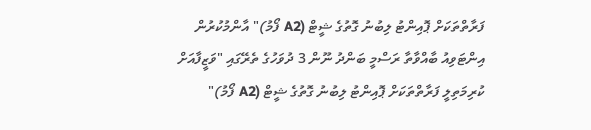ފަރާތްތަކަށް ޕޮއިންޓު ލިބުނު ގޮތުގެ ޝީޓް (A2 ފޯމު)" އާންމުކުރުން
އިންޓަވިއު ބާއްވާތާ ރަސްމީ ބަންދު ނޫން 3 ދުވަހުގެ ތެރޭގައި "ވަޒީފާއަށް ކުރިމަތިލީ ފަރާތްތަކަށް ޕޮއިންޓު ލިބުނު ގޮތުގެ ޝީޓް (A2 ފޯމު)"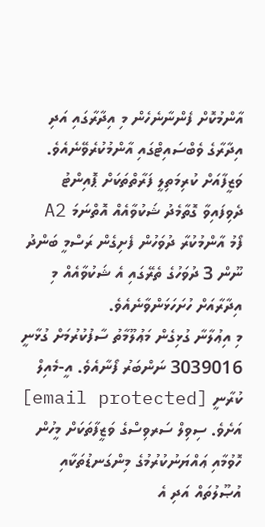އާންމުކޮށް ފެންނާނެހެން މި އިދާރާގައި އަދި އިދާރާގެ ވެބްސައިޓްގައި އާންމުކުރެވޭނެއެވެ. ވަޒީފާއަށް ކުރިމަތިލީ ފަރާތްތަކަށް ޕޮއިންޓު ދެވިފައިވާ ގޮތާމެދު ޝަކުވާއެއް އޮތްނަމަ A2 ފޯމު އާންމުކުރާ ދުވަހުން ފެށިގެން ރަސްމީ ބަންދު ނޫން 3 ދުވަހުގެ ތެރޭގައި އެ ޝަކުވާއެއް މި އިދާރާއަށް ހުށަހަޅަންވާނެއެވެ.
މި އިޢުލާނާ ގުޅިގެން މަޢުލޫމާތު ސާފުކުރުމަށް ގުޅާނީ 3039016 ނަންބަރު ފޯނާއެވެ. އީ-މެއިލް ކުރާނީ [email protected] އަށެވެ. ސިވިލް ސަރވިސްގެ ވަޒީފާތަކަށް މީހުން ހޮވުމާއި ޢައްޔަނުކުރުމުގެ މިންގަނޑުތަކާއި އުޞޫލުތައް އަދި އެ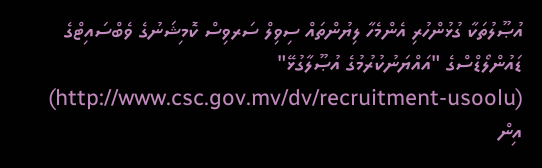އުޞޫލުތަކާ ގުޅުންހުރި އެންމެހާ ލިޔުންތައް ސިވިލް ސަރވިސް ކޮމިޝަނުގެ ވެބްސައިޓްގެ ޑައުންލޯޑްސްގެ "އައްޔަނުކުރުމުގެ އުޞޫލާގުޅޭ" (http://www.csc.gov.mv/dv/recruitment-usoolu) އިން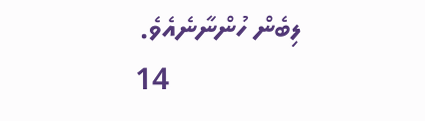ލިބެން ހުންނާނެއެވެ.
                 14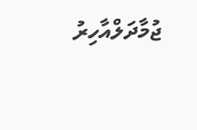ޖުމާދަލްއާހިރު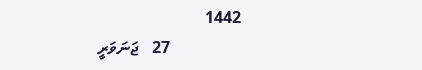1442
                 27   ޖަނަވަރީ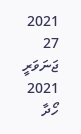2021
27 ޖަނަވަރީ 2021
ހޯދާ